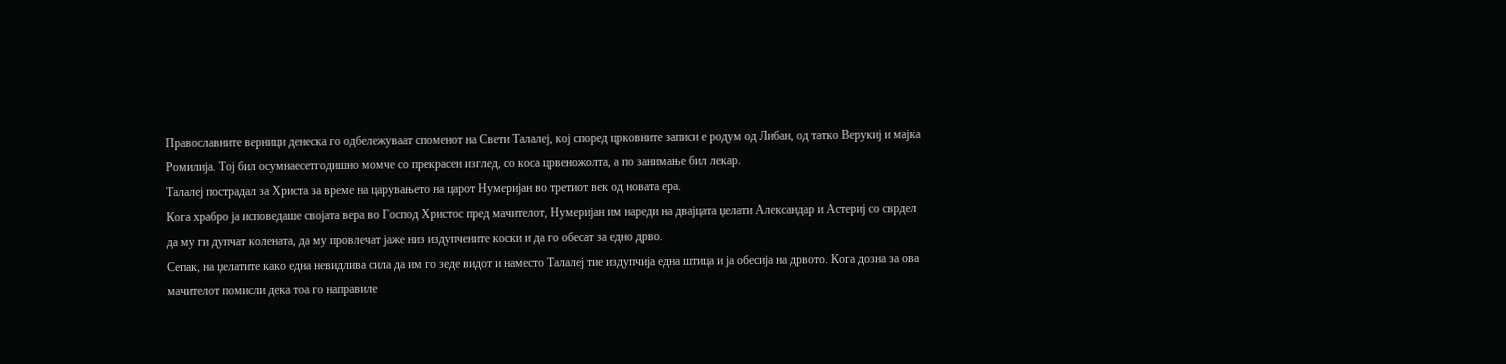Православните верници денеска го одбележуваат споменот на Свети Талалеј, кој според црковните записи е родум од Либан, од татко Верукиј и мајка Ромилија. Тој бил осумнаесетгодишно момче со прекрасен изглед, со коса црвеножолта, а по занимање бил лекар.
Талалеј пострадал за Христа за време на царувањето на царот Нумеријан во третиот век од новата ера.
Кога храбро ја исповедаше својата вера во Господ Христос пред мачителот, Нумеријан им нареди на двајцата џелати Александар и Астериј со сврдел да му ги дупчат колената, да му провлечат јаже низ издупчените коски и да го обесат за едно дрво.
Сепак, на џелатите како една невидлива сила да им го зеде видот и наместо Талалеј тие издупчија една штица и ја обесија на дрвото. Кога дозна за ова мачителот помисли дека тоа го направиле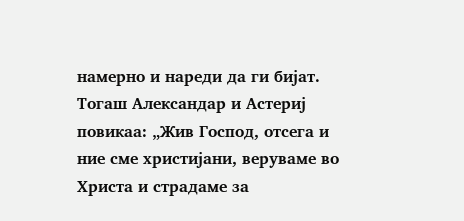намерно и нареди да ги бијат.
Тогаш Александар и Астериј повикаа: „Жив Господ, отсега и ние сме христијани, веруваме во Христа и страдаме за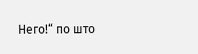Него!“ по што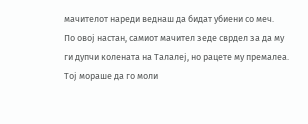мачителот нареди веднаш да бидат убиени со меч.
По овој настан, самиот мачител зеде сврдел за да му ги дупчи колената на Талалеј, но рацете му премалеа. Тој мораше да го моли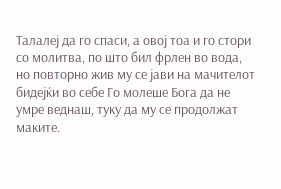Талалеј да го спаси, а овој тоа и го стори со молитва, по што бил фрлен во вода, но повторно жив му се јави на мачителот бидејќи во себе Го молеше Бога да не умре веднаш, туку да му се продолжат маките.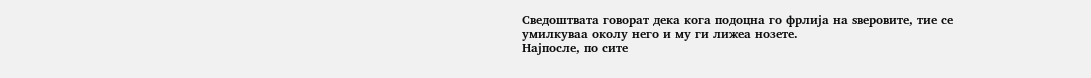Сведоштвата говорат дека кога подоцна го фрлија на ѕверовите, тие се умилкуваа околу него и му ги лижеа нозете.
Најпосле, по сите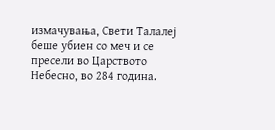измачувања, Свети Талалеј беше убиен со меч и се пресели во Царството Небесно, во 284 година.